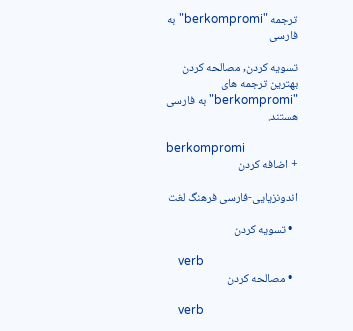ترجمه "berkompromi" به فارسی

تسویه کردن, مصالحه کردن بهترین ترجمه های "berkompromi" به فارسی هستند.

berkompromi
+ اضافه کردن

اندونزیایی-فارسی فرهنگ لغت

  • تسویه کردن

    verb
  • مصالحه کردن

    verb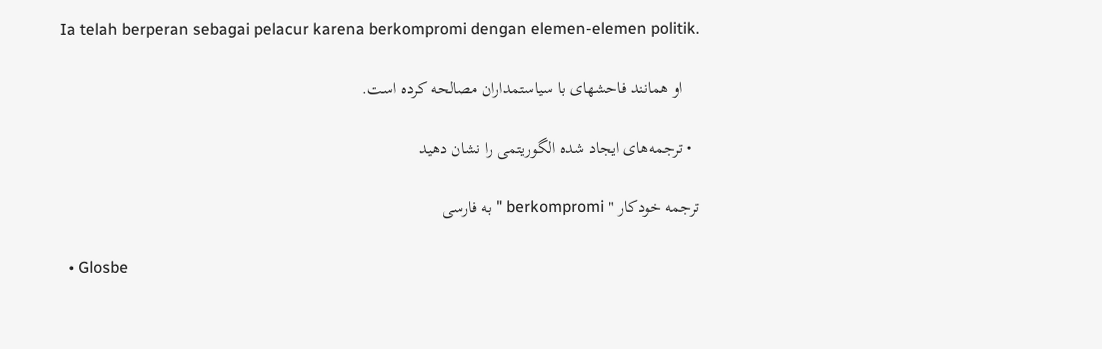Ia telah berperan sebagai pelacur karena berkompromi dengan elemen-elemen politik.

    او همانند فاحشهای با سیاستمداران مصالحه کرده است.

  • ترجمه‌های ایجاد شده الگوریتمی را نشان دهید

ترجمه خودکار " berkompromi " به فارسی

  • Glosbe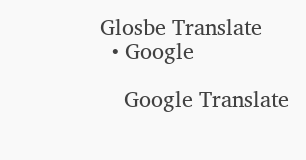Glosbe Translate
  • Google

    Google Translate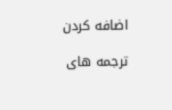اضافه کردن

ترجمه های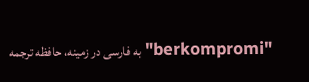"berkompromi" به فارسی در زمینه، حافظه ترجمه